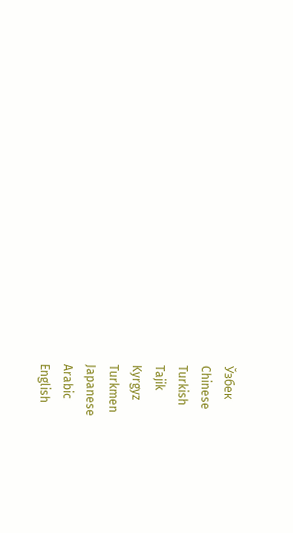Ўзбек
Chinese
Turkish
Tajik
Kyrgyz
Turkmen
Japanese
Arabic
English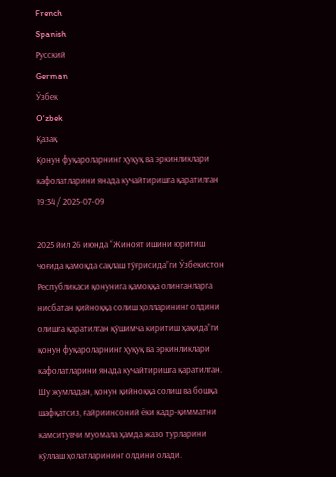French
Spanish
Русский
German
Ўзбек
Oʻzbek
Қазақ
Қонун фуқароларнинг ҳуқуқ ва эркинликлари кафолатларини янада кучайтиришга қаратилган
19:34 / 2025-07-09

2025 йил 26 июнда “Жиноят ишини юритиш чоғида қамоқда сақлаш тўғрисида”ги Ўзбекистон Республикаси қонунига қамоққа олинганларга нисбатан қийноққа солиш ҳолларининг олдини олишга қаратилган қўшимча киритиш ҳақида”ги қонун фуқароларнинг ҳуқуқ ва эркинликлари кафолатларини янада кучайтиришга қаратилган. Шу жумладан, қонун қийноққа солиш ва бошқа шафқатсиз, ғайриинсоний ёки кадр-қимматни камситувчи муомала ҳамда жазо турларини кўллаш ҳолатларининг олдини олади.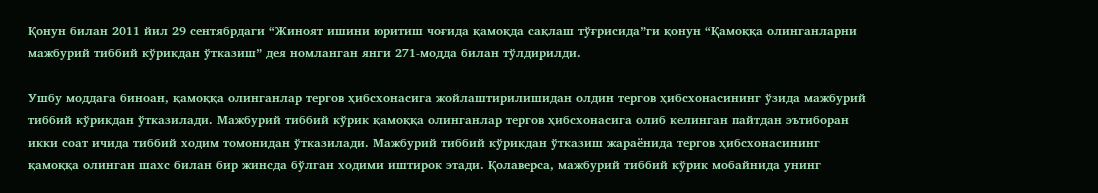Қонун билан 2011 йил 29 сентябрдаги “Жиноят ишини юритиш чоғида қамоқда сақлаш тўғрисида”ги қонун “Қамоққа олинганларни мажбурий тиббий кўрикдан ўтказиш” дея номланган янги 271-модда билан тўлдирилди.

Ушбу моддага биноан, қамоққа олинганлар тергов ҳибсхонасига жойлаштирилишидан олдин тергов ҳибсхонасининг ўзида мажбурий тиббий кўрикдан ўтказилади. Мажбурий тиббий кўрик қамоққа олинганлар тергов ҳибсхонасига олиб келинган пайтдан эътиборан икки соат ичида тиббий ходим томонидан ўтказилади. Мажбурий тиббий кўрикдан ўтказиш жараёнида тергов ҳибсхонасининг қамоққа олинган шахс билан бир жинсда бўлган ходими иштирок этади. Қолаверса, мажбурий тиббий кўрик мобайнида унинг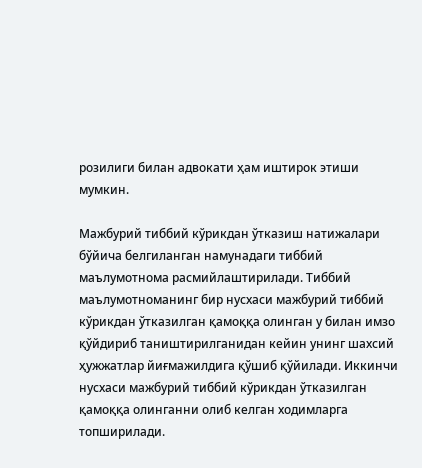розилиги билан адвокати ҳам иштирок этиши мумкин.

Мажбурий тиббий кўрикдан ўтказиш натижалари бўйича белгиланган намунадаги тиббий маълумотнома расмийлаштирилади. Тиббий маълумотноманинг бир нусхаси мажбурий тиббий кўрикдан ўтказилган қамоққа олинган у билан имзо қўйдириб таништирилганидан кейин унинг шахсий ҳужжатлар йиғмажилдига қўшиб қўйилади. Иккинчи нусхаси мажбурий тиббий кўрикдан ўтказилган қамоққа олинганни олиб келган ходимларга топширилади.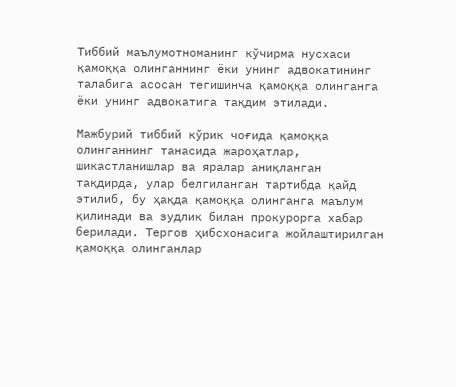Тиббий маълумотноманинг кўчирма нусхаси қамоққа олинганнинг ёки унинг адвокатининг талабига асосан тегишинча қамоққа олинганга ёки унинг адвокатига тақдим этилади.

Мажбурий тиббий кўрик чоғида қамоққа олинганнинг танасида жароҳатлар, шикастланишлар ва яралар аниқланган тақдирда, улар белгиланган тартибда қайд этилиб, бу ҳақда қамоққа олинганга маълум қилинади ва зудлик билан прокурорга хабар берилади. Тергов ҳибсхонасига жойлаштирилган қамоққа олинганлар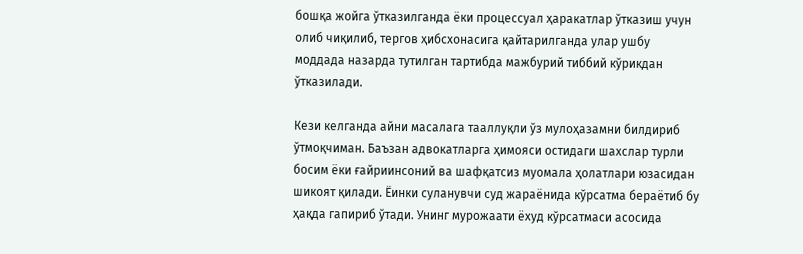бошқа жойга ўтказилганда ёки процессуал ҳаракатлар ўтказиш учун олиб чиқилиб, тергов ҳибсхонасига қайтарилганда улар ушбу моддада назарда тутилган тартибда мажбурий тиббий кўрикдан ўтказилади.

Кези келганда айни масалага тааллуқли ўз мулоҳазамни билдириб ўтмоқчиман. Баъзан адвокатларга ҳимояси остидаги шахслар турли босим ёки ғайриинсоний ва шафқатсиз муомала ҳолатлари юзасидан шикоят қилади. Ёинки суланувчи суд жараёнида кўрсатма бераётиб бу ҳақда гапириб ўтади. Унинг мурожаати ёхуд кўрсатмаси асосида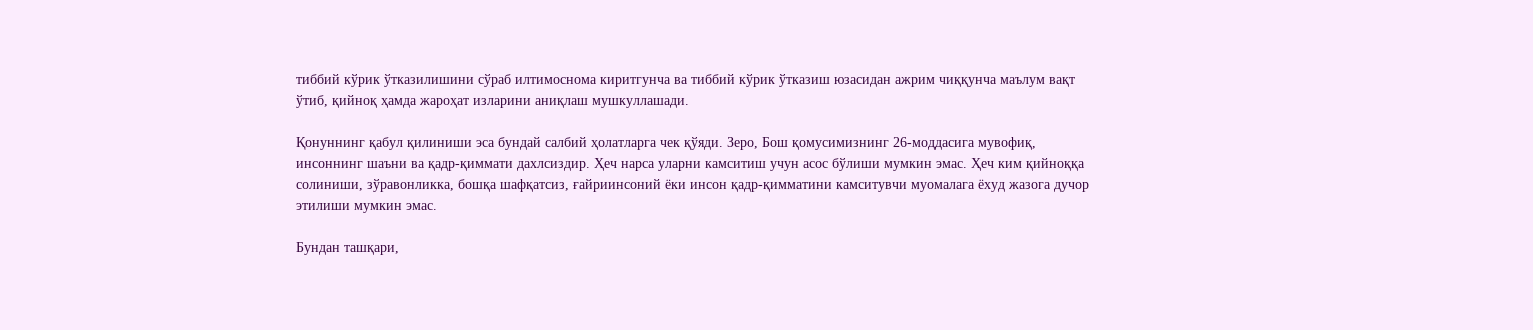тиббий кўрик ўтказилишини сўраб илтимоснома киритгунча ва тиббий кўрик ўтказиш юзасидан ажрим чиққунча маълум вақт ўтиб, қийноқ ҳамда жароҳат изларини аниқлаш мушкуллашади.

Қонуннинг қабул қилиниши эса бундай салбий ҳолатларга чек қўяди. Зеро, Бош қомусимизнинг 26-моддасига мувофиқ, инсоннинг шаъни ва қадр-қиммати дахлсиздир. Ҳеч нарса уларни камситиш учун асос бўлиши мумкин эмас. Ҳеч ким қийноққа солиниши, зўравонликка, бошқа шафқатсиз, ғайриинсоний ёки инсон қадр-қимматини камситувчи муомалага ёхуд жазога дучор этилиши мумкин эмас.

Бундан ташқари,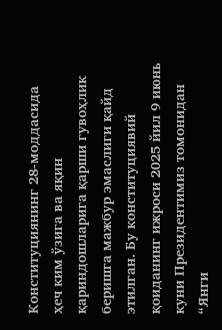Конституциянинг 28-моддасида ҳеч ким ўзига ва яқин қариндошларига қарши гувоҳлик беришга мажбур эмаслиги қайд этилган. Бу конституциявий қоиданинг ижроси 2025 йил 9 июнь куни Президентимиз томонидан “Янги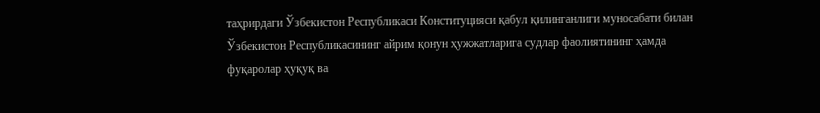таҳрирдаги Ўзбекистон Республикаси Конституцияси қабул қилинганлиги муносабати билан Ўзбекистон Республикасининг айрим қонун ҳужжатларига судлар фаолиятининг ҳамда фуқаролар ҳуқуқ ва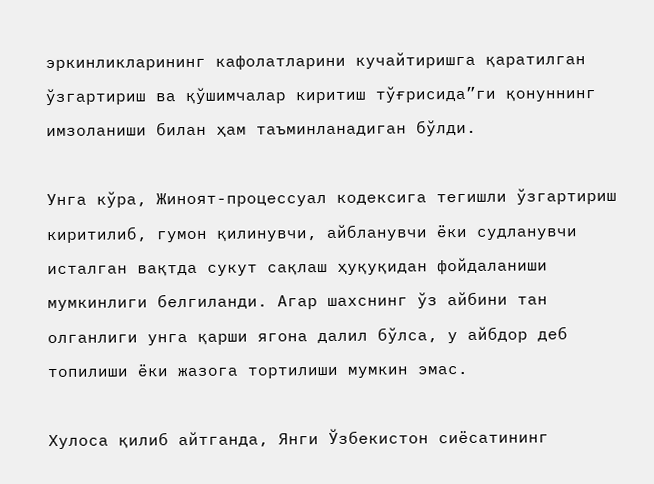эркинликларининг кафолатларини кучайтиришга қаратилган ўзгартириш ва қўшимчалар киритиш тўғрисида”ги қонуннинг имзоланиши билан ҳам таъминланадиган бўлди.

Унга кўра, Жиноят-процессуал кодексига тегишли ўзгартириш киритилиб, гумон қилинувчи, айбланувчи ёки судланувчи исталган вақтда сукут сақлаш ҳуқуқидан фойдаланиши мумкинлиги белгиланди. Агар шахснинг ўз айбини тан олганлиги унга қарши ягона далил бўлса, у айбдор деб топилиши ёки жазога тортилиши мумкин эмас.

Хулоса қилиб айтганда, Янги Ўзбекистон сиёсатининг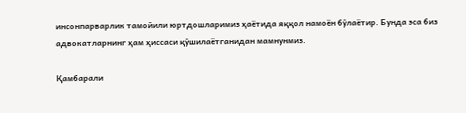инсонпарварлик тамойили юртдошларимиз ҳаётида яққол намоён бўлаётир. Бунда эса биз адвокатларнинг ҳам ҳиссаси қўшилаётганидан мамнунмиз.

Қамбарали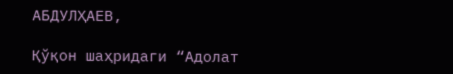АБДУЛҲАЕВ,

Қўқон шаҳридаги “Адолат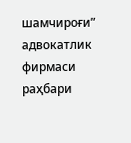шамчироғи” адвокатлик фирмаси раҳбари